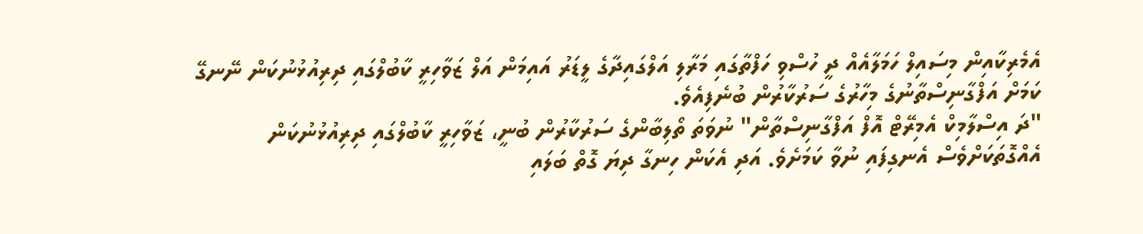އެމެރިކާއިން މިސައިލް ހަމަލާއެއް ދީ ހުސްވި ހަފްތާގައި މަރާލި އަލްގައިދާގެ ލީޑަރު އައިމަން އަލް ޒަވާހިރީ ކާބުލްގައި ދިރިއުޅުނުކަން ނޭނގޭ ކަމަށް އަފްގާނިސްތާނުގެ މިހާރުގެ ސަރުކާރުން ބުނެފިއެވެ.
"ދަ އިސްލާމިކް އެމިރޭޓް އޮފް އަފްގާނިސްތާން" ނުވަތަ ތޯލިބާންގެ ސަރުކާރުން ބުނީ، ޒަވާހިރީ ކާބުލްގައި ދިރިއުޅުނުކަން އެއްގޮތަކަށްވެސް އެނގިފައި ނުވާ ކަމަށެވެ. އަދި އެކަން ހިނގާ ދިޔަ ގޮތް ބަލައި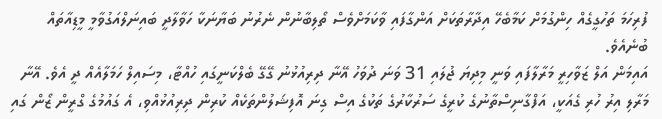ފުރިހަމަ ތަހުގީގެއް ހިންގުމަށް ކަމާބެހޭ އިދާރާތަކަށް އަންގާފައި ވާކަމަށްވެސް ތޯލިބާނުން ނެރުނު ބަޔާނަކާ ހަވާލާދީ ބައިނަލްއަގުވާމީ މީޑިއާތައް ބުނެއެވެ.
އައިމަން އަލް ޒަވާހިރީ މަރާލާފައި ވަނީ މިދިޔަ ޖުލައި 31 ވަނަ ދުވަހު އޭނާ ދިރިއުޅުނު ގޭގޭ ބެލްކަނީގައި ހުއްޓާ، މިސައިލް ހަމަލާއެއް ދީ އެވެ. އޭނާ މަރާލި އިރު ހުރި ގެއަކީ، އަފްގާނިސްތާނުގެ ކުރީގެ ސަރުކާރުގެ ތަކުގެ އިސް ގިނަ އޮފިޝަލުންތަކެއް ކުރިން ދިރިއުޅުއްވި، އެ ގައުމުގެ ގްރީން ޒޯން ގައި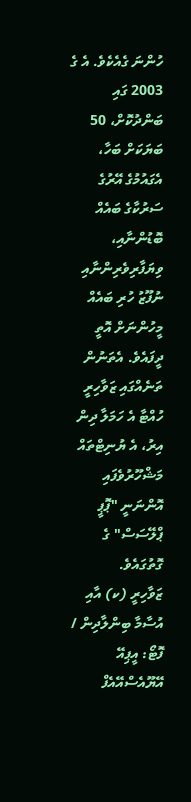ހުންނަ ގެއެކެވެ. އެ ގެ 2003 ގައި ބަންދުކޮށް، 50 ބަޔަކަށް ބަހާ، އެގައުމުގެ އޭރުގެ ސަރުކާގެ ބައެއް ބޮޑުންނާއި، ވިޔަފާރިވެރިންނާއި ނުފޫޒު ހުރި ބައެއް މީހުންނަށް އޮތީ ދީފައެވެ. އެތަނުން ތަނެއްގައި ޒަވާހިރީ ހުއްޓާ އެ ހަމަލާ ދިން އިރު، އެ ޔުނިޓްތައް މަޝްހޫރުވެފައި އޮންނަނީ "ޕޮޕީ ޕްލޭސަސް" ގެ ގޮތުގައެވެ.
ޒަވާހިރީ (ކ) އާއި އުސާމާ ބިންލާދިން / ފޮޓޯ: އީޕިއޭ އޭޔޫއެސްއޭއެފް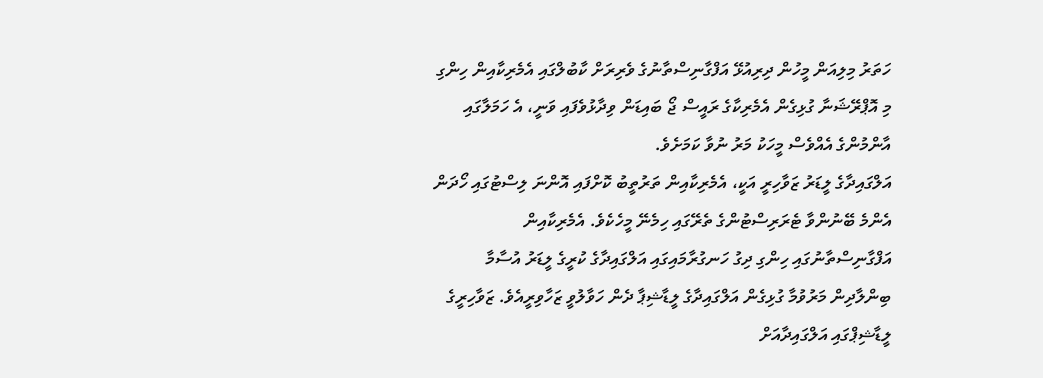ހަތަރު މިލިއަން މީހުން ދިރިއުޅޭ އަފްގާނިސްތާނުގެ ވެރިރަށް ކާބުލްގައި އެމެރިކާއިން ހިންގި މި އޮޕްރޭޝަނާ ގުޅިގެން އެމެރިކާގެ ރައީސް ޖޯ ބައިޑަން ވިދާޅުވެފައި ވަނީ، އެ ހަމަލާގައި އާންމުންގެ އެއްވެސް މީހަކު މަރު ނުވާ ކަމަށެވެ.
އަލްގައިދާގެ ލީޑަރު ޒަވާހިރީ އަކީ، އެމެރިކާއިން ތަރުތީބު ކޮށްފައި އޮންނަ ލިސްޓުގައި ހޯދަން އެންމެ ބޭނުންވާ ޓެރަރިސްޓުންގެ ތެރޭގައި ހިމެނޭ މީހެކެވެ. އެމެރިކާއިން އަފްގާނިސްތާނުގައި ހިންގި ދިގު ހަނގުރާމައިގައި އަލްގައިދާގެ ކުރީގެ ލީޑަރު އުސާމާ ބިންލާދިން މަރުވުމާ ގުޅިގެން އަލްގައިދާގެ ލީޑާޝިޕާ ދެން ހަވާލުވީ ޒަހާވިރީއެވެ. ޒަވާހިރީގެ ލީޑާޝިޕްގައި އަލްގައިދާއަށް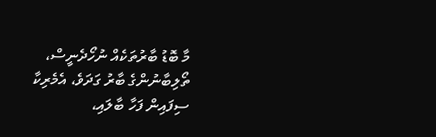މާ ބޮޑު ބާރުތަކެއް ނުހޯދެނީސް، ތޯލިބާނުންގެ ބާރު ގަދަވެ، އެމެރިކާ ސިފައިން ފަހާ ބާލައި،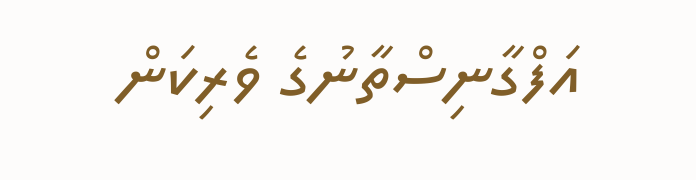އަފްގާނިސްތާނުގެ ވެރިކަން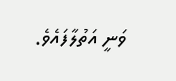ވަނީ އަތުލާފައެވެ.